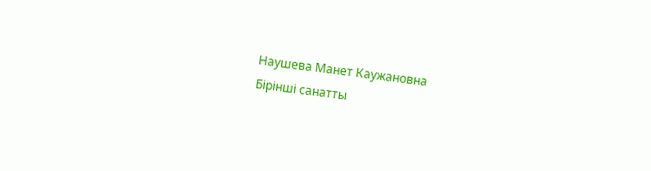Наушева Манет Каужановна
Бірінші санатты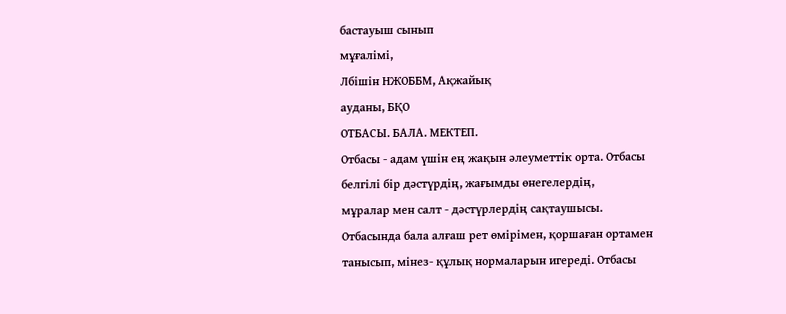бастауыш сынып
мұғалімі,
Лбішін НЖОББМ, Ақжайық
ауданы, БҚО
ОТБАСЫ. БАЛА. МЕКТЕП.
Отбасы - адам үшін ең жақын әлеуметтік орта. Отбасы
белгілі бір дәстүрдің, жағымды өнегелердің,
мұралар мен салт - дәстүрлердің сақтаушысы.
Отбасында бала алғаш рет өмірімен, қоршаған ортамен
танысып, мінез- құлық нормаларын игереді. Отбасы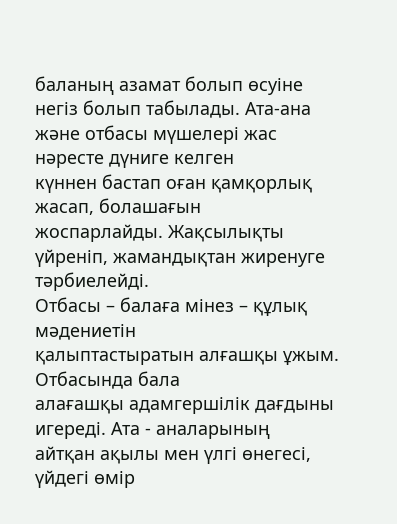баланың азамат болып өсуіне негіз болып табылады. Ата-ана
және отбасы мүшелері жас нәресте дүниге келген
күннен бастап оған қамқорлық жасап, болашағын
жоспарлайды. Жақсылықты үйреніп, жамандықтан жиренуге
тәрбиелейді.
Отбасы – балаға мінез – құлық мәдениетін
қалыптастыратын алғашқы ұжым. Отбасында бала
алағашқы адамгершілік дағдыны игереді. Ата - аналарының
айтқан ақылы мен үлгі өнегесі, үйдегі өмір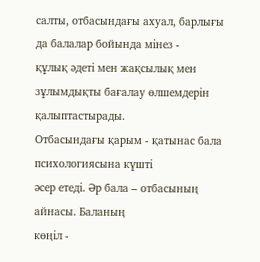салты, отбасындағы ахуал, барлығы да балалар бойында мінез -
құлық әдеті мен жақсылық мен
зұлымдықты бағалау өлшемдерін қалыптастырады.
Отбасындағы қарым - қатынас бала психологиясына күшті
әсер етеді. Әр бала – отбасының айнасы. Баланың
көңіл -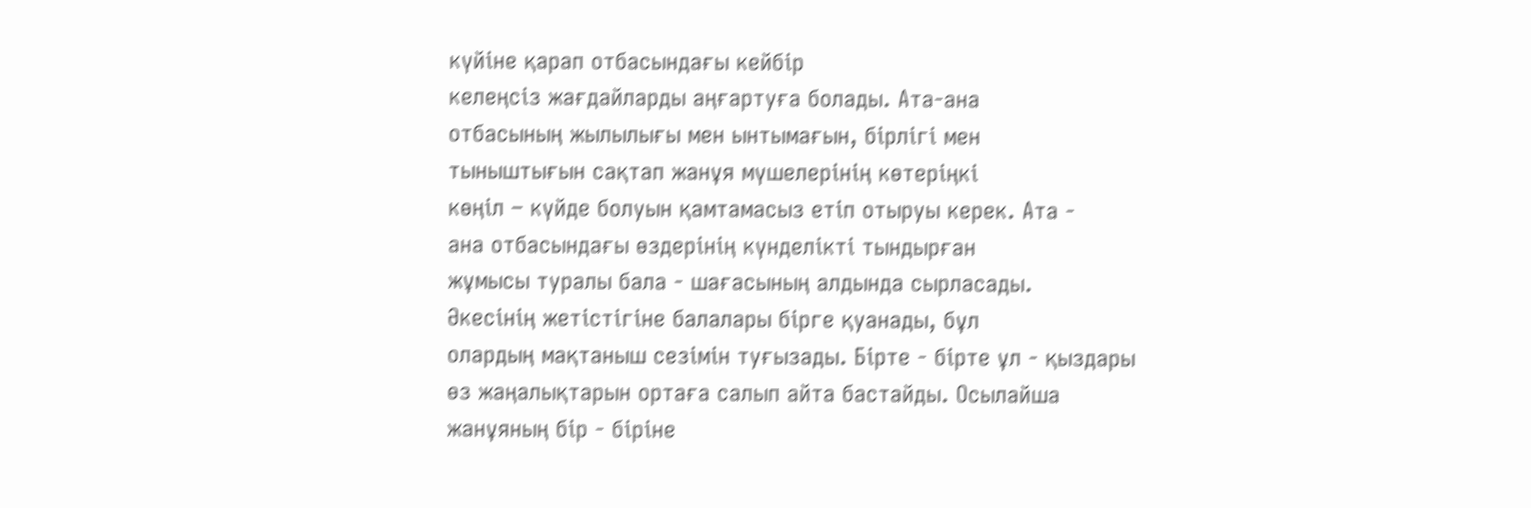күйіне қарап отбасындағы кейбір
келеңсіз жағдайларды аңғартуға болады. Ата-ана
отбасының жылылығы мен ынтымағын, бірлігі мен
тыныштығын сақтап жанұя мүшелерінің көтеріңкі
көңіл – күйде болуын қамтамасыз етіп отыруы керек. Ата -
ана отбасындағы өздерінің күнделікті тындырған
жұмысы туралы бала - шағасының алдында сырласады.
Әкесінің жетістігіне балалары бірге қуанады, бұл
олардың мақтаныш сезімін туғызады. Бірте - бірте ұл - қыздары
өз жаңалықтарын ортаға салып айта бастайды. Осылайша
жанұяның бір - біріне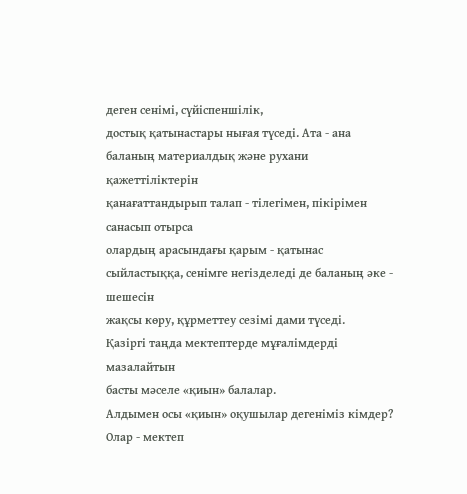деген сенімі, сүйіспеншілік,
достық қатынастары нығая түседі. Ата - ана
баланың материалдық және рухани қажеттіліктерін
қанағаттандырып талап - тілегімен, пікірімен санасып отырса
олардың арасындағы қарым - қатынас
сыйластыққа, сенімге негізделеді де баланың әке - шешесін
жақсы көру, құрметтеу сезімі дами түседі.
Қазіргі таңда мектептерде мұғалімдерді мазалайтын
басты мәселе «қиын» балалар.
Алдымен осы «қиын» оқушылар дегеніміз кімдер? Олар - мектеп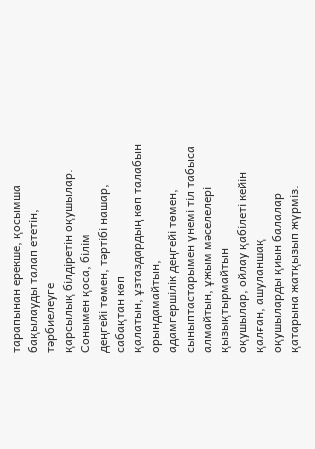тарапынан ерекше, қосымша бақылауды талап ететін, тәрбиелеуге
қарсылық білдіретін оқушылар. Сонымен қоса, білім
деңгейі төмен, тәртібі нашар, сабақтан көп
қалатын, ұзтаздардың көп талабын орындамайтын,
адамгершілік деңгейі төмен, сыныптастарымен үнемі тіл табыса
алмайтын, ұжым мәселелері қызықтырмайтын
оқушылар, ойлау қабілеті кейін қалған, ашуланшақ
оқушыларды қиын балалар қатарына жатқызып жүрміз.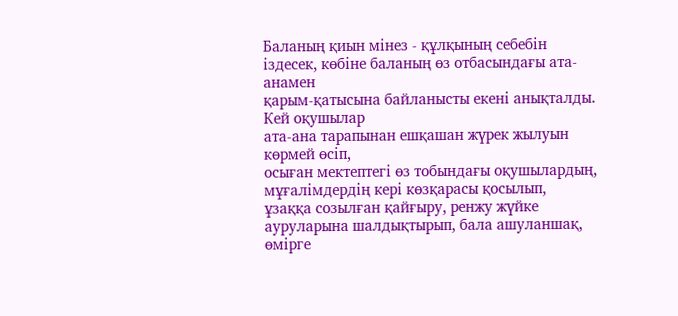Баланың қиын мінез - құлқының себебін
іздесек, көбіне баланың өз отбасындағы ата-анамен
қарым-қатысына байланысты екені анықталды. Кей оқушылар
ата-ана тарапынан ешқашан жүрек жылуын көрмей өсіп,
осыған мектептегі өз тобындағы оқушылардың,
мұғалімдердің кері көзқарасы қосылып,
ұзаққа созылған қайғыру, ренжу жүйке
ауруларына шалдықтырып, бала ашуланшақ, өмірге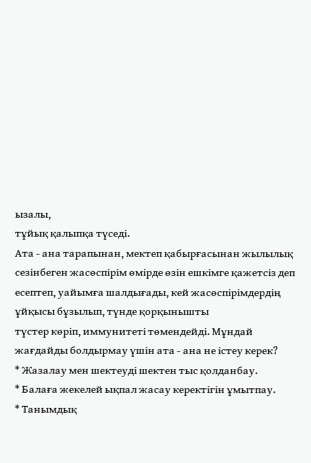ызалы,
тұйық қалыпқа түседі.
Ата - ана тарапынан, мектеп қабырғасынан жылылық
сезінбеген жасөспірім өмірде өзін ешкімге қажетсіз деп
есептеп, уайымға шалдығады, кей жасөспірімдердің
ұйқысы бұзылып, түнде қорқынышты
түстер көріп, иммунитеті төмендейді. Мұндай
жағдайды болдырмау үшін ата - ана не істеу керек?
* Жазалау мен шектеуді шектен тыс қолданбау.
* Балаға жекелей ықпал жасау керектігін ұмытпау.
* Танымдық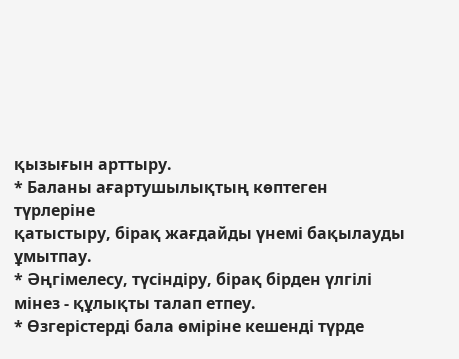қызығын арттыру.
* Баланы ағартушылықтың көптеген түрлеріне
қатыстыру, бірақ жағдайды үнемі бақылауды
ұмытпау.
* Әңгімелесу, түсіндіру, бірақ бірден үлгілі
мінез - құлықты талап етпеу.
* Өзгерістерді бала өміріне кешенді түрде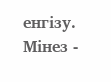енгізу. Мінез -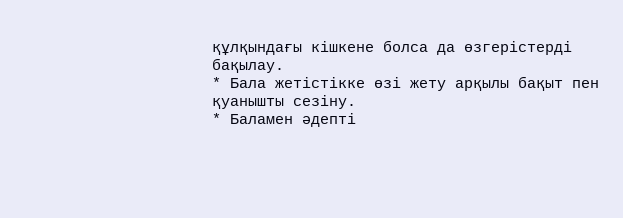құлқындағы кішкене болса да өзгерістерді
бақылау.
* Бала жетістікке өзі жету арқылы бақыт пен
қуанышты сезіну.
* Баламен әдепті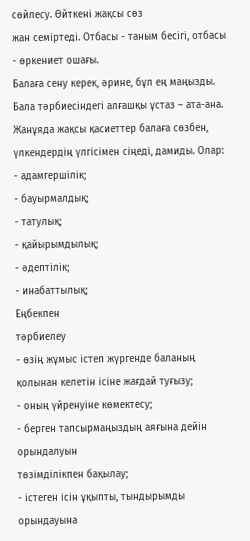сөйлесу. Өйткені жақсы сөз
жан семіртеді. Отбасы - таным бесігі, отбасы - өркениет ошағы.
Балаға сену керек, әрине, бұл ең маңызды.
Бала тәрбиесіндегі алғашқы ұстаз – ата-ана.
Жанұяда жақсы қасиеттер балаға сөзбен,
үлкендердің үлгісімен сіңеді, дамиды. Олар:
- адамгершілік;
- бауырмалдық;
- татулық;
- қайырымдылық;
- әдептілік;
- инабаттылық;
Еңбекпен
тәрбиелеу
- өзің жұмыс істеп жүргенде баланың
қолынан келетін ісіне жағдай туғызу;
- оның үйренуіне көмектесу;
- берген тапсырмаңыздың аяғына дейін орындалуын
төзімділікпен бақылау;
- істеген ісін ұқыпты, тындырымды орындауына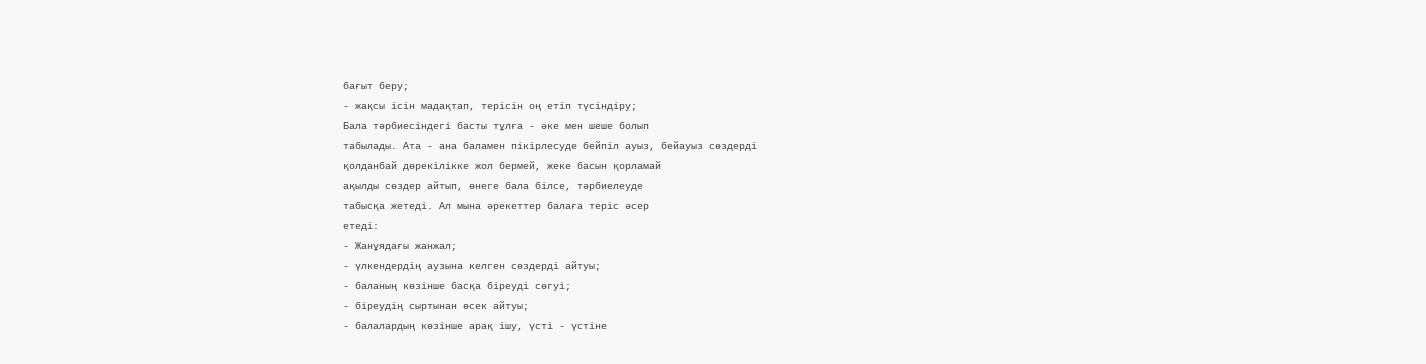бағыт беру;
- жақсы ісін мадақтап, терісін оң етіп түсіндіру;
Бала тәрбиесіндегі басты тұлға - әке мен шеше болып
табылады. Ата - ана баламен пікірлесуде бейпіл ауыз, бейауыз сөздерді
қолданбай дөрекілікке жол бермей, жеке басын қорламай
ақылды сөздер айтып, өнеге бала білсе, тәрбиелеуде
табысқа жетеді. Ал мына әрекеттер балаға теріс әсер
етеді:
- Жанұядағы жанжал;
- үлкендердің аузына келген сөздерді айтуы;
- баланың көзінше басқа біреуді сөгуі;
- біреудің сыртынан өсек айтуы;
- балалардың көзінше арақ ішу, үсті - үстіне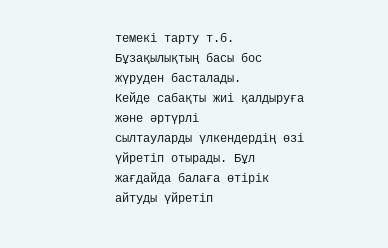темекі тарту т.б.
Бұзақылықтың басы бос жүруден басталады.
Кейде сабақты жиі қалдыруға және әртүрлі
сылтауларды үлкендердің өзі үйретіп отырады. Бұл
жағдайда балаға өтірік айтуды үйретіп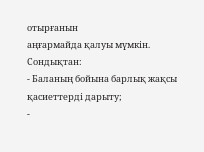отырғанын
аңғармайда қалуы мүмкін.
Сондықтан:
- Баланың бойына барлық жақсы қасиеттерді дарыту;
-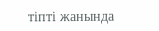тіпті жанында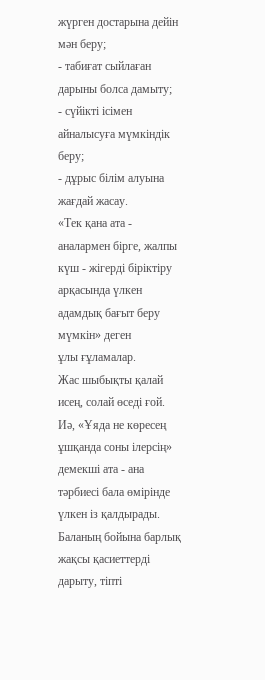жүрген достарына дейін мән беру;
- табиғат сыйлаған дарыны болса дамыту;
- сүйікті ісімен айналысуға мүмкіндік беру;
- дұрыс білім алуына жағдай жасау.
«Тек қана ата - аналармен бірге, жалпы күш - жігерді біріктіру
арқасында үлкен адамдық бағыт беру мүмкін» деген
ұлы ғұламалар.
Жас шыбықты қалай исең, солай өседі ғой.
Иә, «Ұяда не көресең ұшқанда соны ілерсің»
демекші ата - ана тәрбиесі бала өмірінде үлкен із қалдырады.
Баланың бойына барлық жақсы қасиеттерді дарыту, тіпті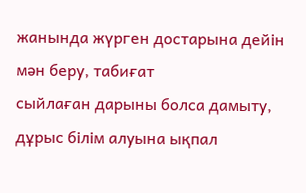жанында жүрген достарына дейін мән беру, табиғат
сыйлаған дарыны болса дамыту, дұрыс білім алуына ықпал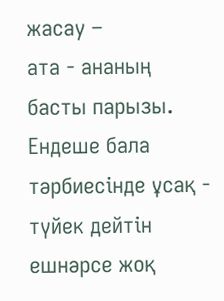жасау –
ата - ананың басты парызы.
Ендеше бала тәрбиесінде ұсақ - түйек дейтін
ешнәрсе жоқ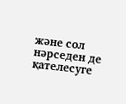және сол нәрседен де қателесуге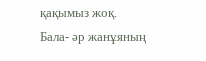қақымыз жоқ.
Бала- әр жанұяның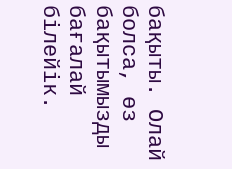бақыты. Олай болса, өз
бақытымызды бағалай білейік.